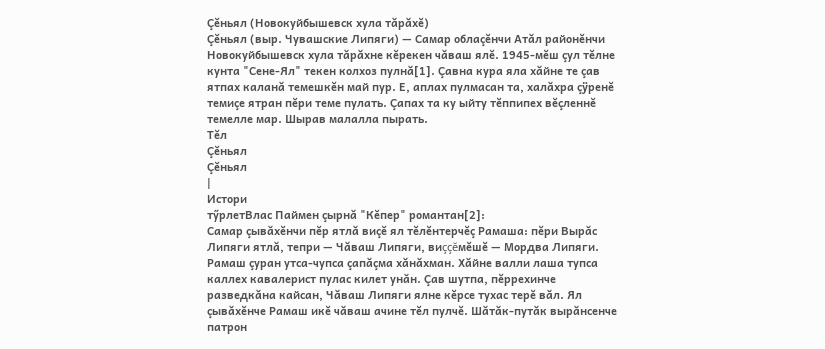Çĕньял (Новокуйбышевск хула тăрăхĕ)
Çĕньял (выр. Чувашские Липяги) — Самар облаçĕнчи Атăл районĕнчи Новокуйбышевск хула тăрăхне кĕрекен чăваш ялĕ. 1945-мĕш çул тĕлне кунта "Сене-Ял" текен колхоз пулнă[1]. Çавна кура яла хăйне те çав ятпах каланă темешкĕн май пур. Е, аплах пулмасан та, халăхра çÿренĕ темиçе ятран пĕри теме пулать. Çапах та ку ыйту тĕппипех вĕçленнĕ темелле мар. Шырав малалла пырать.
Тĕл
Çĕньял
Çĕньял
|
Истори
тӳрлетВлас Паймен çырнă "Кĕпер" романтан[2]:
Самар çывăхĕнчи пĕр ятлă виçĕ ял тĕлĕнтерчĕç Рамаша: пĕри Вырăс Липяги ятлă, тепри — Чăваш Липяги, виççĕмĕшĕ — Мордва Липяги. Рамаш çуран утса-чупса çапăçма хăнăхман. Хăйне валли лаша тупса каллех кавалерист пулас килет унăн. Çав шутпа, пĕррехинче разведкăна кайсан, Чăваш Липяги ялне кĕрсе тухас терĕ вăл. Ял çывăхĕнче Рамаш икĕ чăваш ачине тĕл пулчĕ. Шăтăк-путăк вырăнсенче патрон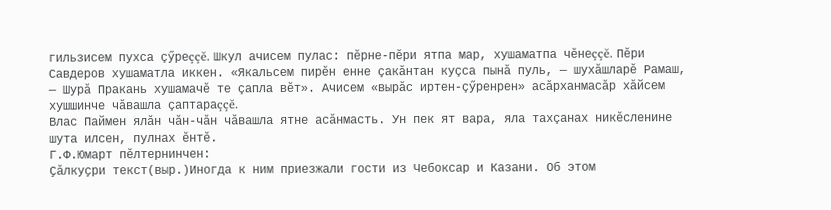гильзисем пухса çӳреççĕ. Шкул ачисем пулас: пĕрне-пĕри ятпа мар, хушаматпа чĕнеççĕ. Пĕри Савдеров хушаматла иккен. «Якальсем пирĕн енне çакăнтан куçса пынă пуль, — шухăшларĕ Рамаш, — Шурă Пракань хушамачĕ те çапла вĕт». Ачисем «вырăс иртен-çӳренрен» асăрханмасăр хăйсем хушшинче чăвашла çаптараççĕ.
Влас Паймен ялăн чăн-чăн чăвашла ятне асăнмасть. Ун пек ят вара, яла тахçанах никĕсленине шута илсен, пулнах ĕнтĕ.
Г.Ф.Юмарт пĕлтернинчен:
Ҫӑлкуҫри текст(выр.)Иногда к ним приезжали гости из Чебоксар и Казани. Об этом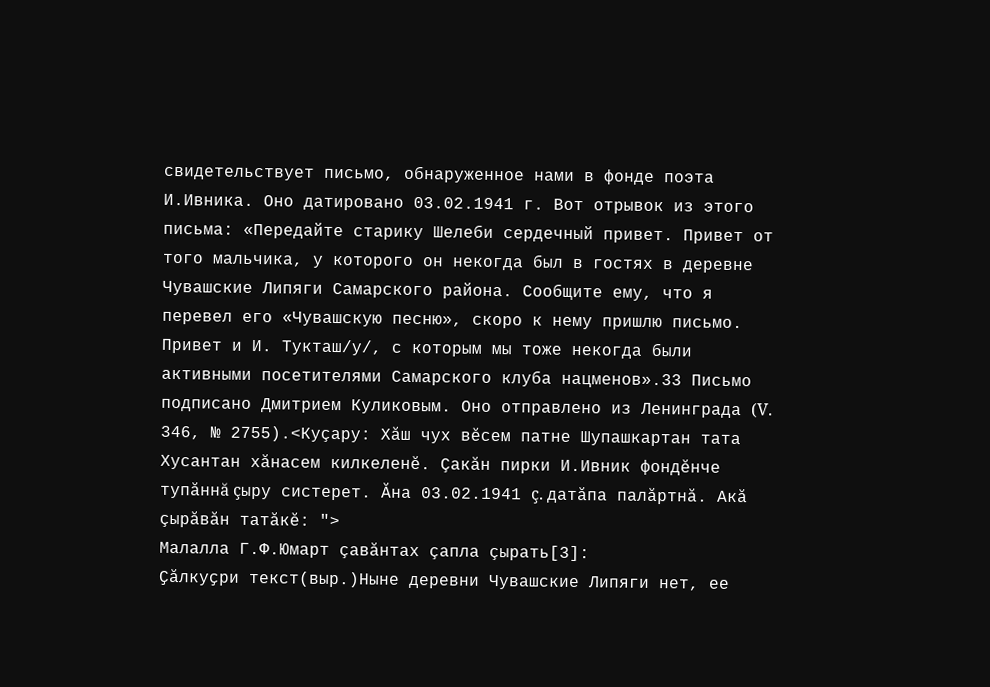свидетельствует письмо, обнаруженное нами в фонде поэта И.Ивника. Оно датировано 03.02.1941 г. Вот отрывок из этого письма: «Передайте старику Шелеби сердечный привет. Привет от того мальчика, у которого он некогда был в гостях в деревне Чувашские Липяги Самарского района. Сообщите ему, что я перевел его «Чувашскую песню», скоро к нему пришлю письмо. Привет и И. Тукташ/у/, с которым мы тоже некогда были активными посетителями Самарского клуба нацменов».33 Письмо подписано Дмитрием Куликовым. Оно отправлено из Ленинграда (V. 346, № 2755).<Куçару: Хăш чух вĕсем патне Шупашкартан тата Хусантан хăнасем килкеленĕ. Çакăн пирки И.Ивник фондĕнче тупăннă çыру систерет. Ăна 03.02.1941 ç. датăпа палăртнă. Акă çырăвăн татăкĕ: ">
Малалла Г.Ф.Юмарт çавăнтах çапла çырать[3]:
Ҫӑлкуҫри текст(выр.)Ныне деревни Чувашские Липяги нет, ее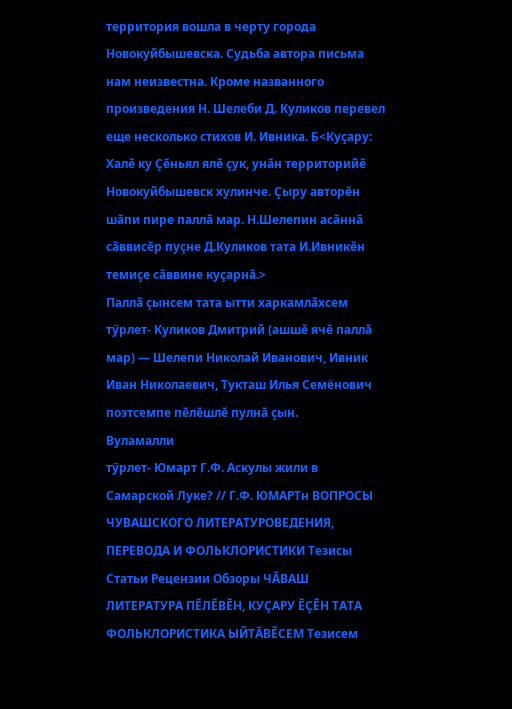территория вошла в черту города Новокуйбышевска. Судьба автора письма нам неизвестна. Кроме названного произведения Н. Шелеби Д. Куликов перевел еще несколько стихов И. Ивника. Б<Куçару: Халĕ ку Çĕньял ялĕ çук, унăн территорийĕ Новокуйбышевск хулинче. Çыру авторĕн шăпи пире паллă мар. Н.Шелепин асăннă сăввисĕр пуçне Д.Куликов тата И.Ивникĕн темиçе сăввине куçарнă.>
Паллă çынсем тата ытти харкамлăхсем
тӳрлет- Куликов Дмитрий (ашшĕ ячĕ паллă мар) — Шелепи Николай Иванович, Ивник Иван Николаевич, Тукташ Илья Семёнович поэтсемпе пĕлĕшлĕ пулнă çын.
Вуламалли
тӳрлет- Юмарт Г.Ф. Аскулы жили в Самарской Луке? // Г.Ф. ЮМАРТн ВОПРОСЫ ЧУВАШСКОГО ЛИТЕРАТУРОВЕДЕНИЯ, ПЕРЕВОДА И ФОЛЬКЛОРИСТИКИ Тезисы Статьи Рецензии Обзоры ЧĂВАШ ЛИТЕРАТУРА ПĔЛĔВĔН, КУÇАРУ ĔÇĔН ТАТА ФОЛЬКЛОРИСТИКА ЫЙТĂВĚСЕМ Тезисем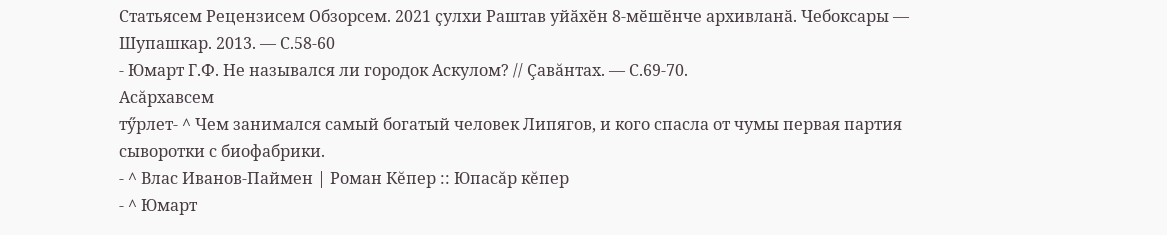Статьясем Рецензисем Обзорсем. 2021 ҫулхи Раштав уйӑхӗн 8-мӗшӗнче архивланӑ. Чебоксары — Шупашкар. 2013. — С.58-60
- Юмарт Г.Ф. Не назывался ли городок Аскулом? // Çавăнтах. — С.69-70.
Асăрхавсем
тӳрлет- ^ Чем занимался самый богатый человек Липягов, и кого спасла от чумы первая партия сыворотки с биофабрики.
- ^ Влас Иванов-Паймен | Роман Кĕпер :: Юпасăр кĕпер
- ^ Юмарт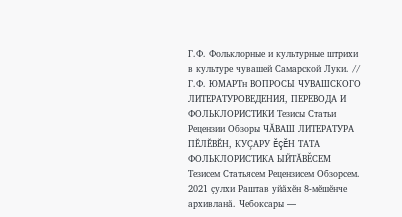Г.Ф. Фольклорные и культурные штрихи в культуре чувашей Самарской Луки. // Г.Ф. ЮМАРТн ВОПРОСЫ ЧУВАШСКОГО ЛИТЕРАТУРОВЕДЕНИЯ, ПЕРЕВОДА И ФОЛЬКЛОРИСТИКИ Тезисы Статьи Рецензии Обзоры ЧĂВАШ ЛИТЕРАТУРА ПĔЛĔВĔН, КУÇАРУ ĔÇĔН ТАТА ФОЛЬКЛОРИСТИКА ЫЙТĂВĚСЕМ Тезисем Статьясем Рецензисем Обзорсем. 2021 ҫулхи Раштав уйӑхӗн 8-мӗшӗнче архивланӑ. Чебоксары —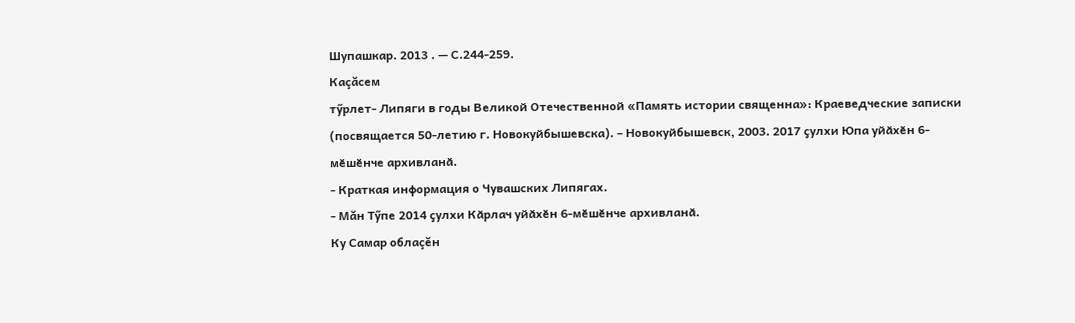Шупашкар. 2013 . — С.244-259.
Каçăсем
тӳрлет- Липяги в годы Великой Отечественной «Память истории священна»: Краеведческие записки (посвящается 50-летию г. Новокуйбышевска). – Новокуйбышевск, 2003. 2017 ҫулхи Юпа уйӑхӗн 6-мӗшӗнче архивланӑ.
- Краткая информация о Чувашских Липягах.
- Мăн Тӳпе 2014 ҫулхи Кӑрлач уйӑхӗн 6-мӗшӗнче архивланӑ.
Ку Самар облаçĕн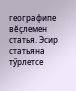географипе вĕçлемен статья. Эсир статьяна тӳрлетсе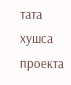тата хушса проекта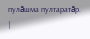пулăшма пултаратăр. |